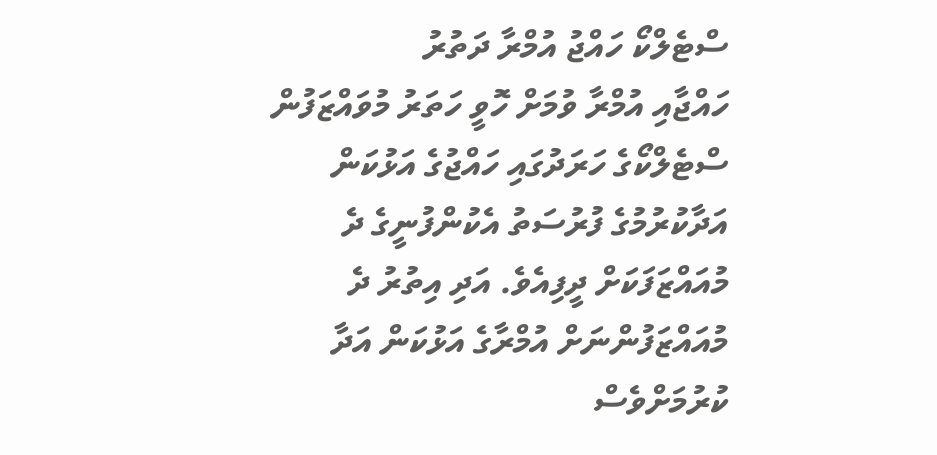ސްޓެލްކޯ ހައްޖު އުމްރާ ދަތުރު
ހައްޖާއި އުމްރާ ވުމަށް ހޮވީ ހަތަރު މުވައްޒަފުން
ސްޓެލްކޯގެ ހަރަދުގައި ހައްޖުގެ އަޅުކަން އަދާކުރުމުގެ ފުރުސަތު އެކުންފުނީގެ ދެ މުއައްޒަފަކަށް ދީފިއެވެ. އަދި އިތުރު ދެ މުއައްޒަފުންނަށް އުމްރާގެ އަޅުކަން އަދާ ކުރުމަށްވެސް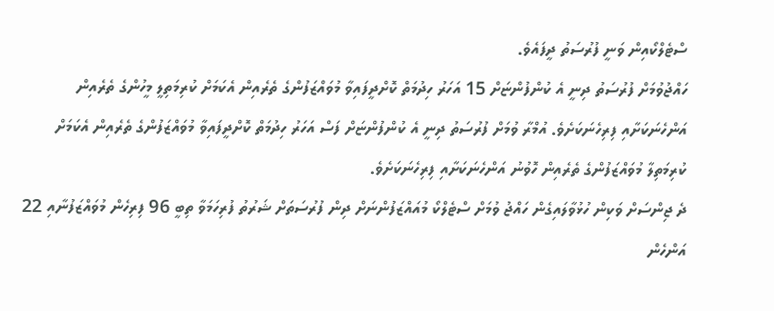ސްޓެލްކޯއިން ވަނީ ފުރުސަތު ދީފައެވެ.
ހައްޖުވުމަށް ފުރުސަތު ދިނީ އެ ކުންފުންޏަށް 15 އަހަރު ހިދުމަތް ކޮށްދީފައިވާ މުވައްޒަފުންގެ ތެރެއިން އެކަމަށް ކުރިމަތިލީ މީހުންގެ ތެރެއިން އަންހެނަކަށާއި ފިރިހެނަކަށެވެ. އުމްރާ ވުމަށް ފުރުސަތު ދިނީ އެ ކުންފުންޏަށް ފަސް އަހަރު ހިދުމަތް ކޮށްދީފައިވާ މުވައްޒަފުންގެ ތެރެއިން އެކަމަށް ކުރިމަތިލާ މުވައްޒަފުންގެ ތެރެއިން ހޮވުނު އަންހެނަކަށާއި ފިރިހެނަކަށެވެ.
ދެ ޖިންސަށް ވަކިން ހުޅުވާލައިގެން ހައްޖު ވުމަށް ސްޓެލްކޯ މުއައްޒަފުންނަށް ދިން ފުރުސަތަށް ޝަރުތު ފުރިހަމަވާ ތިބީ 96 ފިރިހެން މުވައްޒަފުނާއި 22 އަންހެން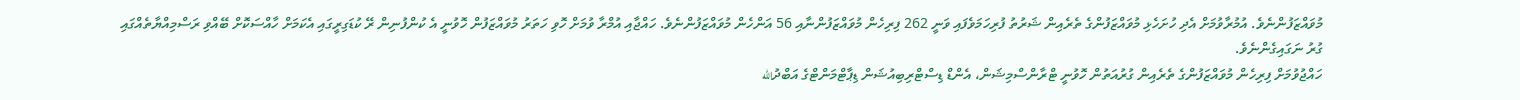މުވައްޒަފުންނެވެ. އުމުރާވުމަށް އެދި ހުށަހެޅި މުވައްޒަފުންގެ ތެރެއިން ޝަރުތު ފުރިހަމަވެފައި ވަނީ 262 ފިރިހެން މުވައްޒަފުންނާއި 56 އަންހެން މުވައްޒަފުންނެވެ. ހައްޖާއި އުމްރާ ވުމަށް ހޮވި ހަތަރު މުވައްޒަފުން ހޮވުނީ އެ ކުންފުނިން ރޭ ކުޑަގިރީގައި އެކަމަށް ހާއްސަކޮށް ބޭއްވި ރަސްމިއްޔާތެއްގައި ގުރު ނަގައިގެންނެވެ.
ހައްޖުވުމަށް ފިރިހެން މުވައްޒަފުންގެ ތެރެއިން ގުރުއަތުން ހޮވުނީ ޓްރާންސްމިޝަން، އެންޑް ޑިސްޓްރިބިއުޝަން ޑިޕާޓްމަންޓްގެ އަބްދުالله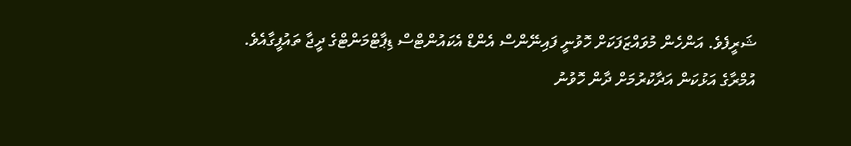ޝަރީފެވެ. އަންހެން މުވައްޒަފަކަށް ހޮވުނީ ފައިނޭންސް އެންޑް އެކައުންޓްސް ޑިޕާޓްމަންޓްގެ ދީޖާ ތައުފީގާއެވެ.
އުމްރާގެ އަޅުކަން އަދާކުރުމަށް ދާން ހޮވުނު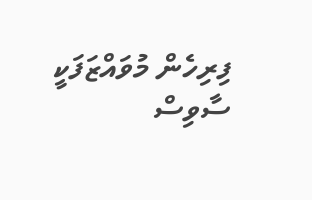ފިރިހެން މުވައްޒަފަކީ ސާވިސް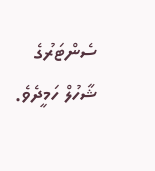ސެންޓަރުގެ ޝާހުލް ހަމީދެވެ.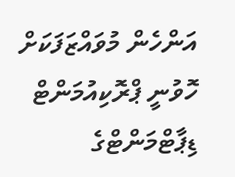އަންހެން މުވައްޒަފަކަށް ހޮވުނީ ޕްރޮކިއުމަންޓް ޑިޕާޓްމަންޓްގެ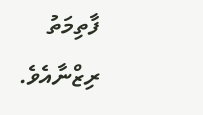ފާތިމަތު ރިޒްނާއެވެ.